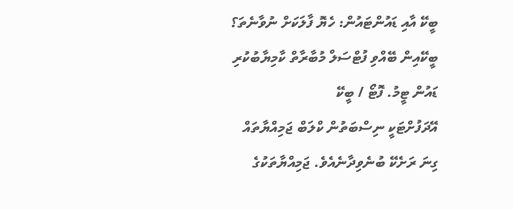ބީކޭ އާއި ޑައުންޓައުން: ހެޔޮ ފާލަކަށް ނުވާނެތަ؟
ބީކޭއިން ބޭއްވި ފުޓްސަލް މުބާރާތް ކާމިޔާބުކުރި ޑައުން ޓީމު. ފޮޓޯ / ބީކޭ
އޭދަފުށްޓަކީ ނިސްބަތުން ކްލަބް ޖަމިއްޔާތައް ގިނަ ރަށެކޭ ބުނެވިދާނެއެވެ. ޖަމިއްޔާތަކުގެ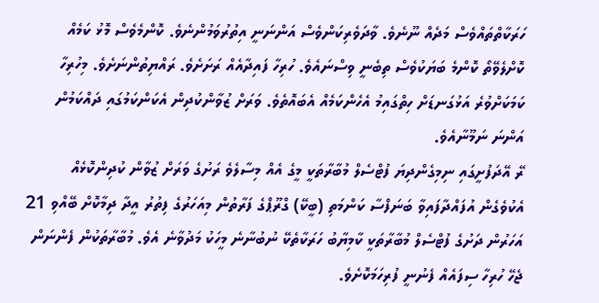ހަރަކާތްތައްވެސް މަދެއް ނޫނެވެ. ވާދަވެރިކަންވެސް އަންނަނީ އިތުރުވަމުންނެވެ. ކޮންމެވެސް މޮޅު ކަމެއް ކޮށްލެވޭތޯ ކޮންމެ ބަޔަކުވެސް ތިބެނީ ވިސްނައެވެ. ހުރިހާ ފައިދާއެއް ރަށަށެވެ. ރައްޔިތުންނަށެވެ. މިހުރިހާ ކަމަކަށްވުރެ އަޅުގަނޑަށް ހިތްގައިމު އެހެންކަމެއް އެބައޮތެވެ. ވަރަށް ޒުވާންކުދިން އެކަންކަމުގައި ދައްކަމުން އަންނަ ނަމޫނާއެވެ.
ރޭ އޭދަފުށީގައި ނިމިގެންދިޔަ ފުޓްސެލް މުބާރާތަކީ މީގެ އެއް މިސާލެވެ ރަށުގެ ވަރަށް ޒުވާން ކުދިންކޮޅެއް އެކުވެގެން އުފައްދާފައިވާ ބަނަފްސާ ކަންމަތި (ބީކޭ) ގްރޫޕްގެ ފަރާތުން މިއަހަރުގެ ފިތުރު އީދާ ދިމާކޮށް ބޭއްވި 21 އަހަރުން ދަށުގެ ފުޓްސެލް މުބާރާތަކީ ކާމިޔާބު ހަރަކާތެކޭ ނުބުނާނެ މީހަކު މަދުވާނެ އެވެ. މުބާރާތަކުން ފެންނަން ޖެހޭ ހުރިހާ ސިފައެއް ފެނުނީ ފުރިހަމަކޮށެވެ.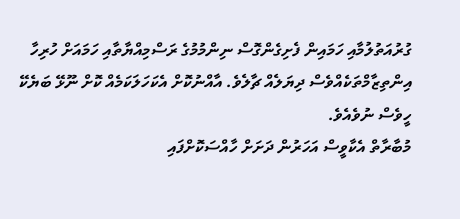ގުރުއަތުލުމާއި ހަމައިން ފެށިގެންގޮސް ނިންމުމުގެ ރަސްމިއްޔާތާއި ހަމައަށް ހުރިހާ އިންތިޒާމްތަކެއްވެސް ދިޔަލެއް ޗާލެވެ. އާއްނުކޮށް އެކަހަލަކަމެއް ކޮށް ނޫޅޭ ބަޔެކޭ ހީވެސް ނުވެއެވެ.
މުބާރާތް އެކާވީސް އަހަރުން ދަށަށް ހާއްސަކޮށްފައި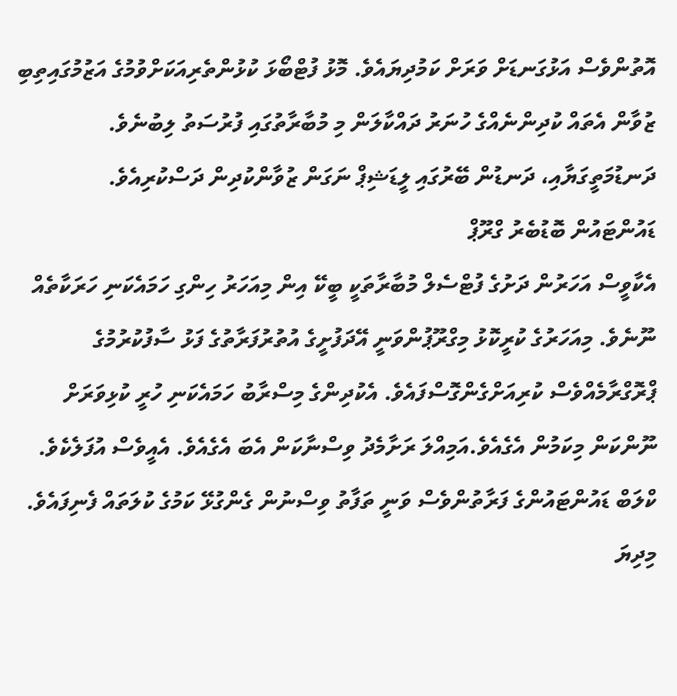އޮތުންވެސް އަޅުގަނޑަށް ވަރަށް ކަމުދިޔައެވެ. މޮޅު ފުޓްބޯޅަ ކުޅުންތެރިއަކަށްވުމުގެ އަޒުމުގައިތިބި ޒުވާން އެތައް ކުދިންނެއްގެ ހުނަރު ދައްކާލަން މި މުބާރާތުގައި ފުރުސަތު ލިބުނެވެ. ދަނޑުމަތީގަޔާއި، ދަނޑުން ބޭރުގައި ލީޑަޝިޕް ނަގަން ޒުވާންކުދިން ދަސްކުރިއެވެ.
ޑައުންޓައުން ބޮޑުބެރު ގްރޫޕް
އެކާވީސް އަހަރުން ދަށުގެ ފުޓްސެލް މުބާރާތަކީ ބީކޭ އިން މިއަހަރު ހިންގި ހަމައެކަނި ހަރަކާތެއް ނޫނެވެ. މިއަހަރުގެ ކުރީކޮޅު މިގްރޫޕުންވަނީ އޭދަފުށީގެ އުތުރުފަރާތުގެ ފަޅު ސާފުކުރުމުގެ ޕްރޮގްރާމެއްވެސް ކުރިއަށްގެންގޮސްފައެވެ. އެކުދިންގެ މިސްރާބު ހަމައެކަނި ހުރީ ކުޅިވަރަށް ނޫންކަން މިކަމުން އެގެއެވެ.އަމިއްލަ ރަށާމެދު ވިސްނާކަން އެބަ އެގެއެވެ. އެއީވެސް އުފަލެކެވެ.
ކްލަބް ޑައުންޓައުންގެ ފަރާތުންވެސް ވަނީ ތަފާތު ވިސްނުން ގެންގުޅޭ ކަމުގެ ކުލަތައް ފެނިފައެވެ. މިދިޔަ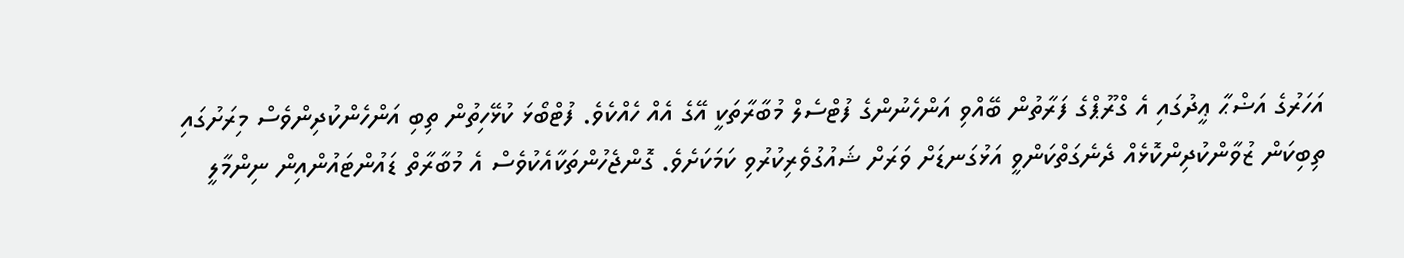އަހަރުގެ އަޟްޙާ ޢީދުގައި އެ ގްރޫޕްގެ ފަރާތުން ބޭއްވި އަންހެނުންގެ ފުޓްސެލް މުބާރާތަކީ އޭގެ އެއް ހެއްކެވެ. ފުޓްބޯޅަ ކުޅޭހިތުން ތިބި އަންހެންކުދިންވެސް މިރަށުގައި ތިބިކަން ޒުވާންކުދިންކޮޅެއް ދެނެގަތްކަންވީ އަޅުގަނޑަށް ވަރަށް ޝައުގުވެރިކުރުވި ކަމަކަށެވެ. ގޮންޖެހުންތަކާއެކުވެސް އެ މުބާރާތް ޑައުންޓައުންއިން ނިންމާލީ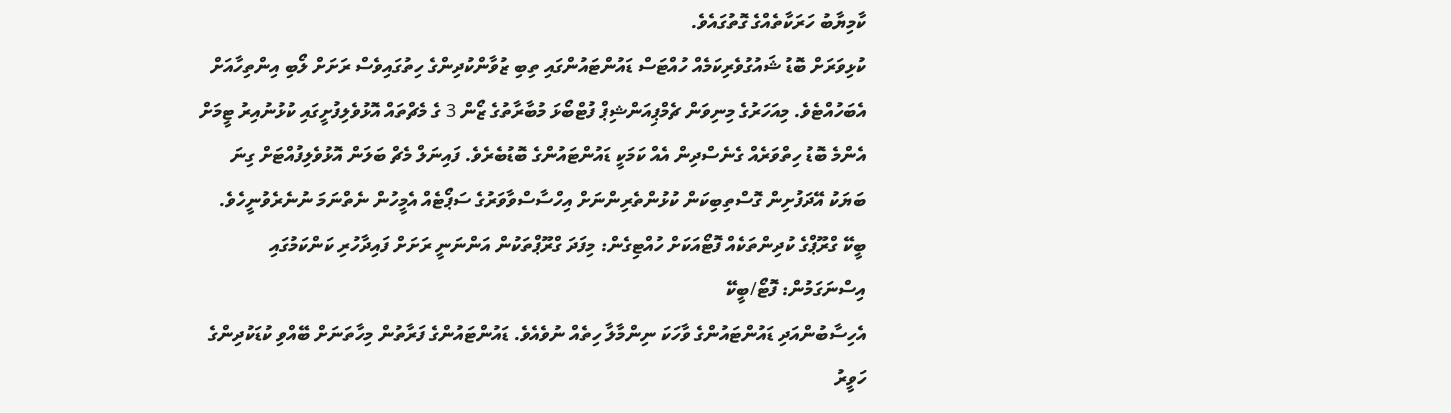ކާމިޔާބު ހަރަކާތެއްގެ ގޮތުގައެވެ.
ކުޅިވަރަށް ބޮޑު ޝައުގުވެރިކަމެއް ހުއްޓަސް ޑައުންޓައުންގައި ތިބި ޒުވާންކުދިންގެ ހިތުގައިވެސް ރަށަށް ލޯބި އިންތިހާއަށް އެބަހުއްޓެވެ. މިއަހަރުގެ މިނިވަން ޗެމްޕިއަންޝިޕް ފުޓްބޯޅަ މުބާރާތުގެ ޒޯން 3 ގެ މެޗްތައް އޮޅުވެލިފުށީގައި ކުޅުނުއިރު ޓީމަށް އެންމެ ބޮޑު ހިތްވަރެއް ގެނެސްދިން އެއް ކަމަކީ ޑައުންޓައުންގެ ބޮޑުބެރެވެ. ފައިނަލް މެޗް ބަލަން އޮޅުވެލިފުއްޓަށް ގިނަ ބަޔަކު އޭދަފުށިން ގޮސްތިބިކަން ކުޅުންތެރިންނަށް އިހްސާސްވާވަރުގެ ސަޕޯޓެއް އެމީހުން ނެތްނަމަ ނުނެރެވުނީހެވެ.
ބީކޭ ގްރޫޕްގެ ކުދިންތަކެއް ފޮޓޯއަކަށް ހުއްޓިގެން: މިފަދަ ގްރޫޕްތަކުން އަންނަނީ ރަށަށް ފައިދާހުރި ކަންކަމުގައި އިސްނަގަމުން: ފޮޓޯ/ބީކޭ
އެހިސާބުންއަދި ޑައުންޓައުންގެ ވާހަކަ ނިންމާލާ ހިތެއް ނުވެއެވެ. ޑައުންޓައުންގެ ފަރާތުން މިހާތަނަށް ބޭއްވި ކުޑަކުދިންގެ ހަވީރު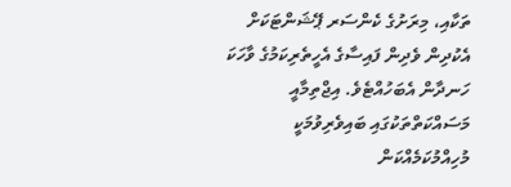ތަކާއި، މިރަށުގެ ކެންސަރ ޕޭޝަންޓަކަށް އެކުދިން ވެދިން ފައިސާގެ އެހީތެރިކަމުގެ ވާހަކަ ހަނދާން އެބަހުއްޓެވެ. އިޖްތިމާއީ މަސައްކަތްތަކުގައި ބައިވެރިވުމަކީ މުހިއްމުކަމެއްކަން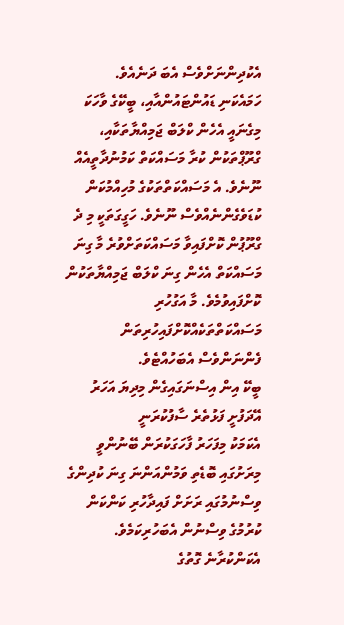އެކުދިންނަށްވެސް އެބަ ދަނެއެވެ.
ހަމައެކަނި ޑައުންޓައުންއާއި، ބީކޭގެ ވާހަކަ މިގެނައީ އެހެން ކްލަބް ޖަމިއްޔާތަކާއި، ގްރޫޕްތަކުން ކުރާ މަސައްކަތް ކަމުނުދާތީއެއް ނޫނެވެ. އެ މަސައްކަތްތަކުގެ މުހިއްމުކަން ކުޑަވެގެންނެއްވެސް ނޫނެވެ. ހަގީގަތަކީ މި ދެ ގްރޫޕުން ކޮށްފައިވާ މަސައްކަތަށްވުރެ މާ ގިނަ މަސައްކަތް އެހެން ގިނަ ކްލަބް ޖަމިއްޔާތަކުން ކޮށްފައިވުމެވެ. މާ އަގުހުރި މަސައްކަތްތަކެއްކޮށްފައިހުރިތަން ފެންނަންވެސް އެބަހުއްޓެވެ.
ބީކޭ އިން އިސްނަގައިގެން މިދިޔަ އަހަރު އޭދަފުށީ ފަޅުތެރެ ސާފުކުރަނީ
އެކަމަކު މިފަހަރު ފާހަގަކުރަން ބޭނުންވީ މިރަށުގައި ބޮޑެތި ވަމުންއަންނަ ގިނަ ކުދިންގެ ވިސްނުމުގައި ރަށަށް ފައިދާހުރި ކަންކަން ކުރުމުގެ ވިސްނުން އެބަހުރިކަމެވެ. އެކަންކުރާނެ ގޮތުގެ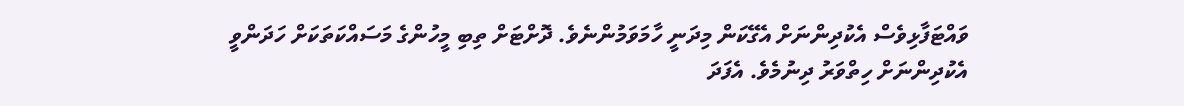ވައްޓަފާޅިވެސް އެކުދިންނަށް އެގޭކަން މިދަނީ ހާމަވަމުންނެވެ. ދޮށްޓަށް ތިބި މީހުންގެ މަސައްކަތަކަށް ހަދަންވީ އެކުދިންނަށް ހިތްވަރު ދިނުމެވެ. އެފަދަ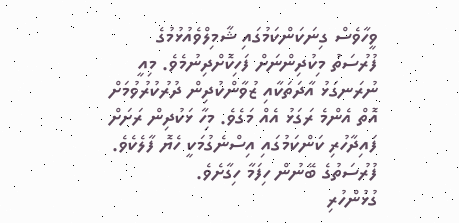ވީހާވެސް ގިނަކަންކަމުގައި ޝާމިލްވެއުޅުމުގެ ފުރުސަތު މިކުދިންނަށް ފަހިކޮށްދިނުމެވެ. މިއީ ނުރަނގަޅު އާދަތަކާއި ޒުވާންކުދިން ދުރުކުރުވުމަށް އޮތް އެންމެ ރަގަޅު އެއް މަގެވެ. މިހާ ޅަކުދިން ރަށަށް ފައިދާހުރި ކަންކަމުގައި އިސްނެގުމަކީ ހެޔޮ ފާލެކެވެ. ފުރުސަތުގެ ބޭނުން ހިފަމާ ހިގާށެވެ.
ގުޅުންހުރި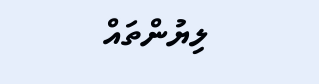ލިޔުންތައް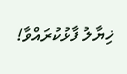ޚިޔާލު ފާޅުކުރައްވާ!